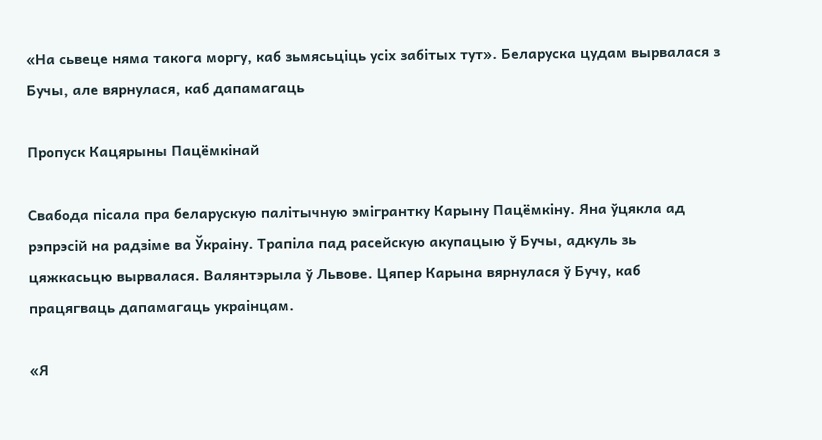«На сьвеце няма такога моргу, каб зьмясьціць усіх забітых тут». Беларуска цудам вырвалася з Бучы, але вярнулася, каб дапамагаць

Пропуск Кацярыны Пацёмкінай

Свабода пісала пра беларускую палітычную эмігрантку Карыну Пацёмкіну. Яна ўцякла ад рэпрэсій на радзіме ва Ўкраіну. Трапіла пад расейскую акупацыю ў Бучы, адкуль зь цяжкасьцю вырвалася. Валянтэрыла ў Львове. Цяпер Карына вярнулася ў Бучу, каб працягваць дапамагаць украінцам.

«Я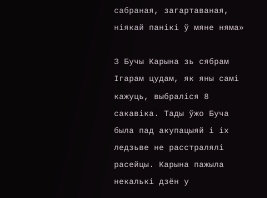сабраная, загартаваная, ніякай панікі ў мяне няма»

З Бучы Карына зь сябрам Ігарам цудам, як яны самі кажуць, выбраліся 8 сакавіка. Тады ўжо Буча была пад акупацыяй і іх ледзьве не расстралялі расейцы. Карына пажыла некалькі дзён у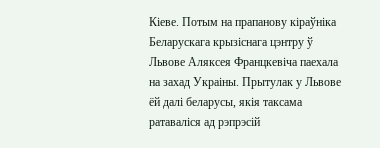Кіеве. Потым на прапанову кіраўніка Беларускага крызіснага цэнтру ў Львове Аляксея Францкевіча паехала на захад Украіны. Прытулак у Львове ёй далі беларусы, якія таксама ратаваліся ад рэпрэсій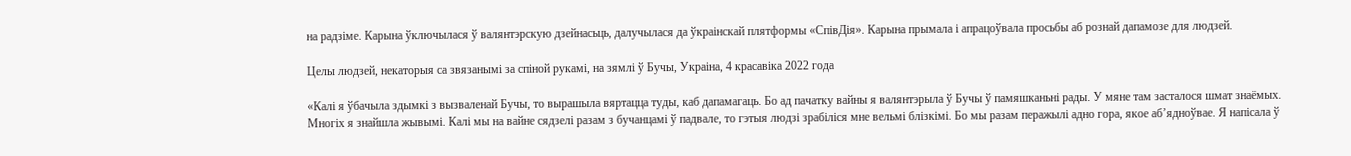на радзіме. Карына ўключылася ў валянтэрскую дзейнасьць, далучылася да ўкраінскай плятформы «СпівДія». Карына прымала і апрацоўвала просьбы аб рознай дапамозе для людзей.

Целы людзей, некаторыя са звязанымі за спіной рукамі, на зямлі ў Бучы, Украіна, 4 красавіка 2022 года

«Калі я ўбачыла здымкі з вызваленай Бучы, то вырашыла вяртацца туды, каб дапамагаць. Бо ад пачатку вайны я валянтэрыла ў Бучы ў памяшканьні рады. У мяне там засталося шмат знаёмых. Многіх я знайшла жывымі. Калі мы на вайне сядзелі разам з бучанцамі ў падвале, то гэтыя людзі зрабіліся мне вельмі блізкімі. Бо мы разам перажылі адно гора, якое аб’ядноўвае. Я напісала ў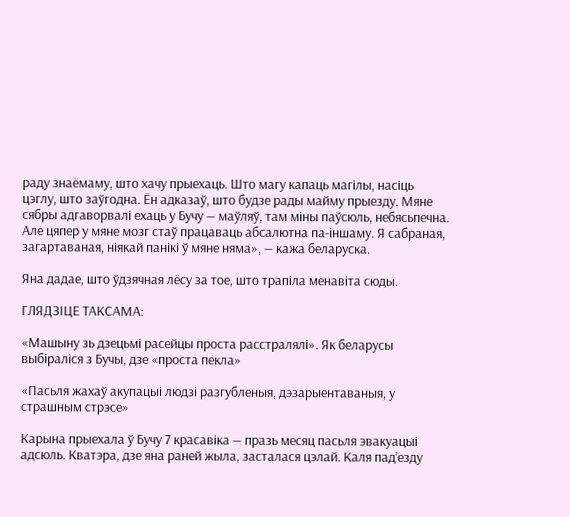раду знаёмаму, што хачу прыехаць. Што магу капаць магілы, насіць цэглу, што заўгодна. Ён адказаў, што будзе рады майму прыезду. Мяне сябры адгаворвалі ехаць у Бучу — маўляў, там міны паўсюль, небясьпечна. Але цяпер у мяне мозг стаў працаваць абсалютна па-іншаму. Я сабраная, загартаваная, ніякай панікі ў мяне няма», — кажа беларуска.

Яна дадае, што ўдзячная лёсу за тое, што трапіла менавіта сюды.

ГЛЯДЗІЦЕ ТАКСАМА:

«Машыну зь дзецьмі расейцы проста расстралялі». Як беларусы выбіраліся з Бучы, дзе «проста пекла»

«Пасьля жахаў акупацыі людзі разгубленыя, дэзарыентаваныя, у страшным стрэсе»

Карына прыехала ў Бучу 7 красавіка — празь месяц пасьля эвакуацыі адсюль. Кватэра, дзе яна раней жыла, засталася цэлай. Каля пад’езду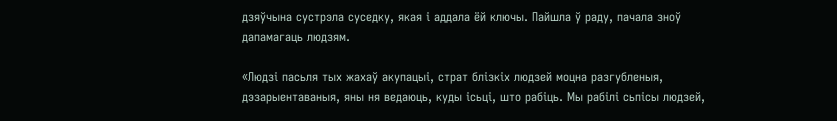дзяўчына сустрэла суседку, якая і аддала ёй ключы. Пайшла ў раду, пачала зноў дапамагаць людзям.

«Людзі пасьля тых жахаў акупацыі, страт блізкіх людзей моцна разгубленыя, дэзарыентаваныя, яны ня ведаюць, куды ісьці, што рабіць. Мы рабілі сьпісы людзей,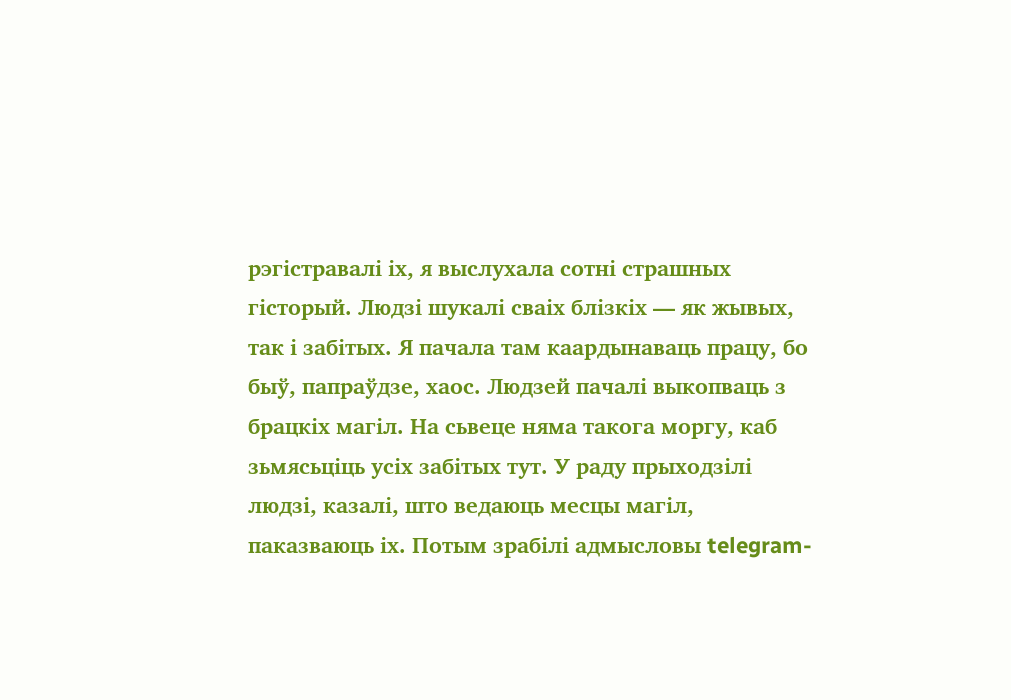рэгістравалі іх, я выслухала сотні страшных гісторый. Людзі шукалі сваіх блізкіх — як жывых, так і забітых. Я пачала там каардынаваць працу, бо быў, папраўдзе, хаос. Людзей пачалі выкопваць з брацкіх магіл. На сьвеце няма такога моргу, каб зьмясьціць усіх забітых тут. У раду прыходзілі людзі, казалі, што ведаюць месцы магіл, паказваюць іх. Потым зрабілі адмысловы telegram-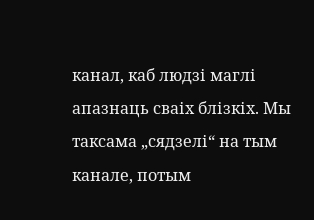канал, каб людзі маглі апазнаць сваіх блізкіх. Мы таксама „сядзелі“ на тым канале, потым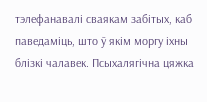тэлефанавалі сваякам забітых, каб паведаміць, што ў якім моргу іхны блізкі чалавек. Псыхалягічна цяжка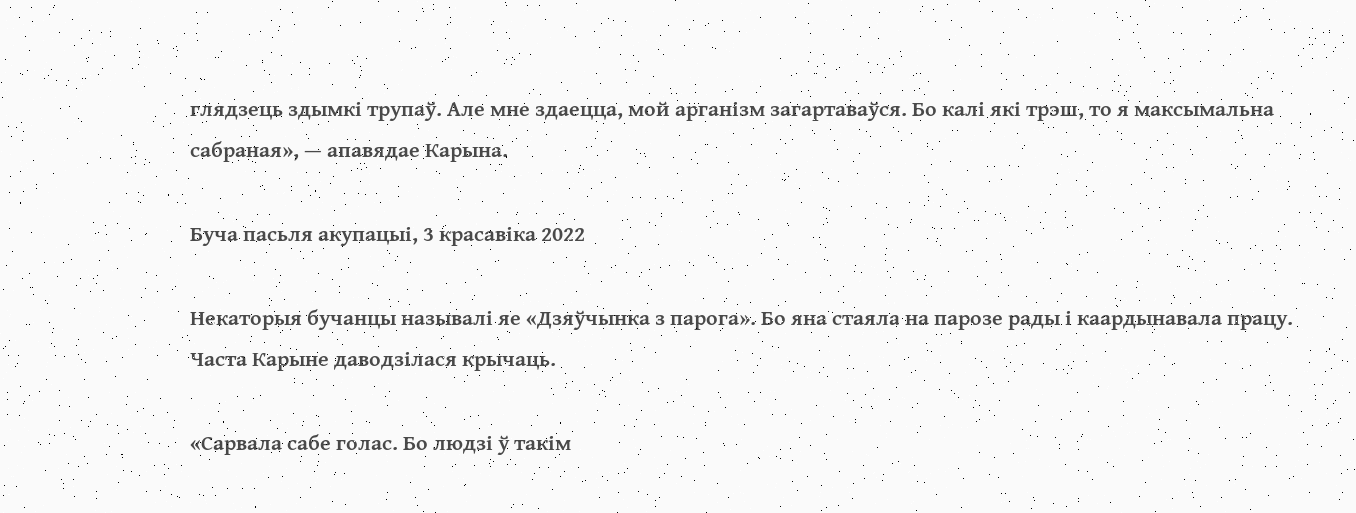глядзець здымкі трупаў. Але мне здаецца, мой арганізм загартаваўся. Бо калі які трэш, то я максымальна сабраная», — апавядае Карына.

Буча пасьля акупацыі, 3 красавіка 2022

Некаторыя бучанцы называлі яе «Дзяўчынка з парога». Бо яна стаяла на парозе рады і каардынавала працу. Часта Карыне даводзілася крычаць.

«Сарвала сабе голас. Бо людзі ў такім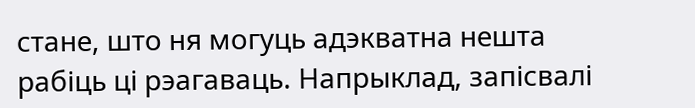стане, што ня могуць адэкватна нешта рабіць ці рэагаваць. Напрыклад, запісвалі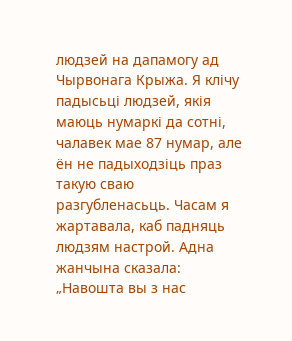людзей на дапамогу ад Чырвонага Крыжа. Я клічу падысьці людзей, якія маюць нумаркі да сотні, чалавек мае 87 нумар, але ён не падыходзіць праз такую сваю разгубленасьць. Часам я жартавала, каб падняць людзям настрой. Адна жанчына сказала: „Навошта вы з нас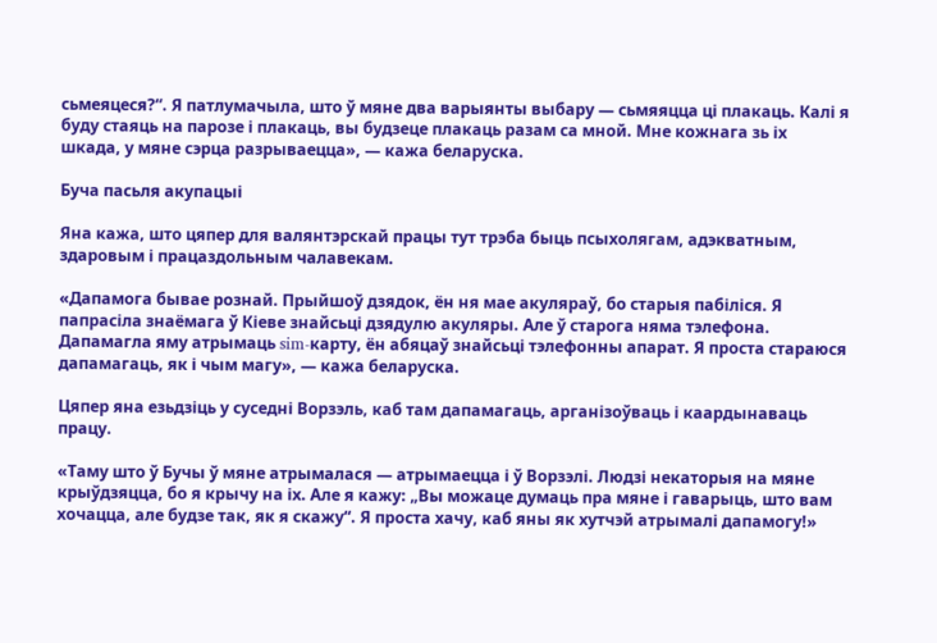сьмеяцеся?“. Я патлумачыла, што ў мяне два варыянты выбару — сьмяяцца ці плакаць. Калі я буду стаяць на парозе і плакаць, вы будзеце плакаць разам са мной. Мне кожнага зь іх шкада, у мяне сэрца разрываецца», — кажа беларуска.

Буча пасьля акупацыі

Яна кажа, што цяпер для валянтэрскай працы тут трэба быць псыхолягам, адэкватным, здаровым і працаздольным чалавекам.

«Дапамога бывае рознай. Прыйшоў дзядок, ён ня мае акуляраў, бо старыя пабіліся. Я папрасіла знаёмага ў Кіеве знайсьці дзядулю акуляры. Але ў старога няма тэлефона. Дапамагла яму атрымаць sim-карту, ён абяцаў знайсьці тэлефонны апарат. Я проста стараюся дапамагаць, як і чым магу», — кажа беларуска.

Цяпер яна езьдзіць у суседні Ворзэль, каб там дапамагаць, арганізоўваць і каардынаваць працу.

«Таму што ў Бучы ў мяне атрымалася — атрымаецца і ў Ворзэлі. Людзі некаторыя на мяне крыўдзяцца, бо я крычу на іх. Але я кажу: „Вы можаце думаць пра мяне і гаварыць, што вам хочацца, але будзе так, як я скажу“. Я проста хачу, каб яны як хутчэй атрымалі дапамогу!»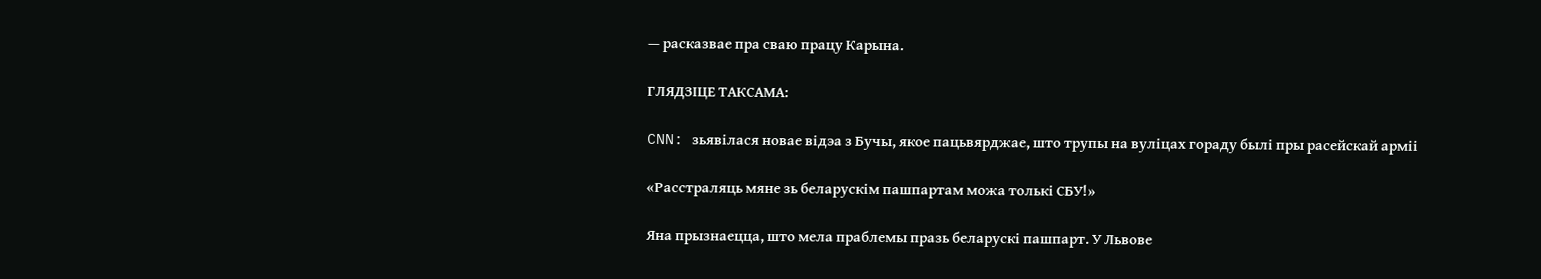— расказвае пра сваю працу Карына.

ГЛЯДЗІЦЕ ТАКСАМА:

CNN: зьявілася новае відэа з Бучы, якое пацьвярджае, што трупы на вуліцах гораду былі пры расейскай арміі

«Расстраляць мяне зь беларускім пашпартам можа толькі СБУ!»

Яна прызнаецца, што мела праблемы празь беларускі пашпарт. У Львове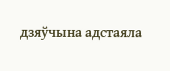дзяўчына адстаяла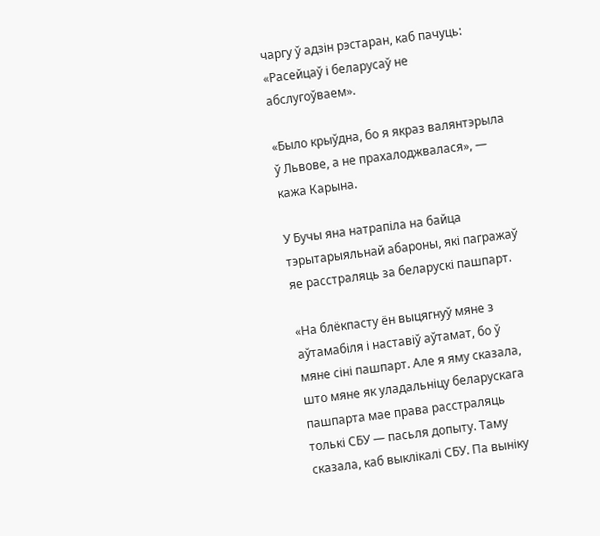чаргу ў адзін рэстаран, каб пачуць: «Расейцаў і беларусаў не абслугоўваем».

«Было крыўдна, бо я якраз валянтэрыла ў Львове, а не прахалоджвалася», — кажа Карына.

У Бучы яна натрапіла на байца тэрытарыяльнай абароны, які пагражаў яе расстраляць за беларускі пашпарт.

«На блёкпасту ён выцягнуў мяне з аўтамабіля і наставіў аўтамат, бо ў мяне сіні пашпарт. Але я яму сказала, што мяне як уладальніцу беларускага пашпарта мае права расстраляць толькі СБУ — пасьля допыту. Таму сказала, каб выклікалі СБУ. Па выніку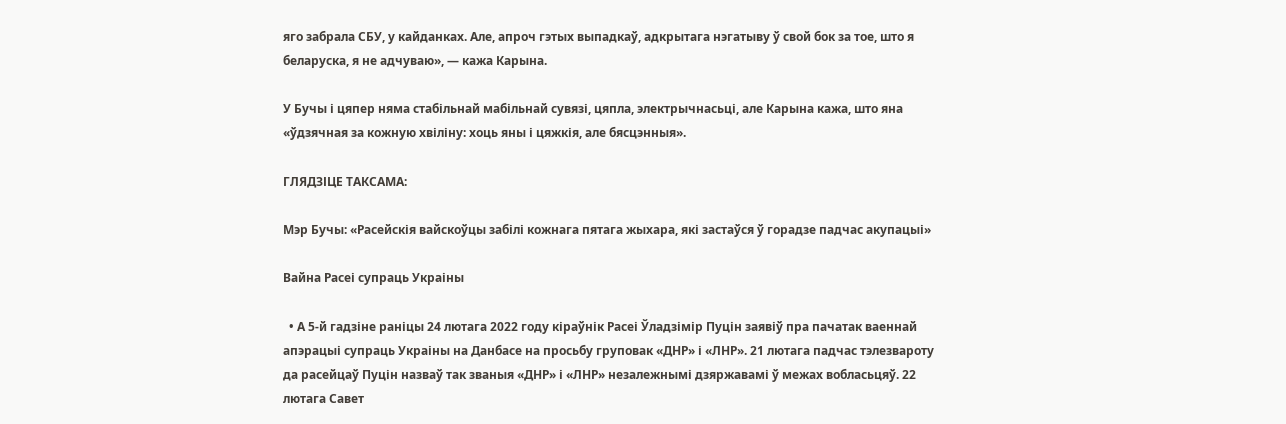яго забрала СБУ, у кайданках. Але, апроч гэтых выпадкаў, адкрытага нэгатыву ў свой бок за тое, што я беларуска, я не адчуваю», — кажа Карына.

У Бучы і цяпер няма стабільнай мабільнай сувязі, цяпла, электрычнасьці, але Карына кажа, што яна «ўдзячная за кожную хвіліну: хоць яны і цяжкія, але бясцэнныя».

ГЛЯДЗІЦЕ ТАКСАМА:

Мэр Бучы: «Расейскія вайскоўцы забілі кожнага пятага жыхара, які застаўся ў горадзе падчас акупацыі»

Вайна Расеі супраць Украіны

  • А 5-й гадзіне раніцы 24 лютага 2022 году кіраўнік Расеі Ўладзімір Пуцін заявіў пра пачатак ваеннай апэрацыі супраць Украіны на Данбасе на просьбу груповак «ДНР» і «ЛНР». 21 лютага падчас тэлезвароту да расейцаў Пуцін назваў так званыя «ДНР» і «ЛНР» незалежнымі дзяржавамі ў межах вобласьцяў. 22 лютага Савет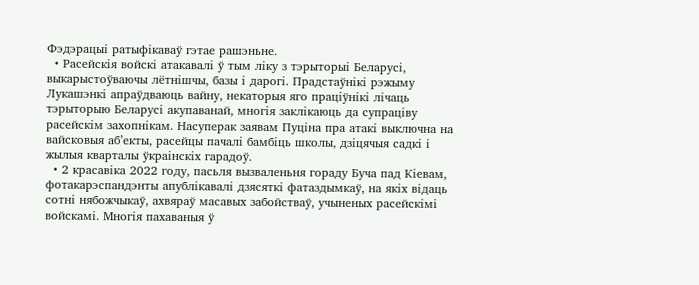Фэдэрацыі ратыфікаваў гэтае рашэньне.
  • Расейскія войскі атакавалі ў тым ліку з тэрыторыі Беларусі, выкарыстоўваючы лётнішчы, базы і дарогі. Прадстаўнікі рэжыму Лукашэнкі апраўдваюць вайну, некаторыя яго праціўнікі лічаць тэрыторыю Беларусі акупаванай, многія заклікаюць да супраціву расейскім захопнікам. Насуперак заявам Пуціна пра атакі выключна на вайсковыя аб’екты, расейцы пачалі бамбіць школы, дзіцячыя садкі і жылыя кварталы ўкраінскіх гарадоў.
  • 2 красавіка 2022 году, пасьля вызваленьня гораду Буча пад Кіевам, фотакарэспандэнты апублікавалі дзясяткі фатаздымкаў, на якіх відаць сотні нябожчыкаў, ахвяраў масавых забойстваў, учыненых расейскімі войскамі. Многія пахаваныя ў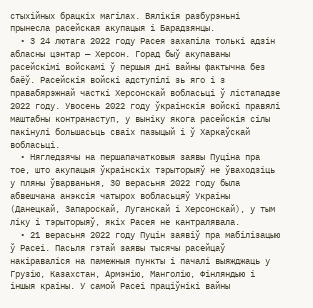стыхійных брацкіх магілах. Вялікія разбурэньні прынесла расейская акупацыя і Барадзянцы.
  • З 24 лютага 2022 году Расея захапіла толькі адзін абласны цэнтар — Херсон. Горад быў акупаваны расейскімі войскамі ў першыя дні вайны фактычна без баёў. Расейскія войскі адступілі зь яго і з правабярэжнай часткі Херсонскай вобласьці ў лістападзе 2022 году. Увосень 2022 году ўкраінскія войскі правялі маштабны контранаступ, у выніку якога расейскія сілы пакінулі большасьць сваіх пазыцый і ў Харкаўскай вобласьці.
  • Нягледзячы на першапачатковыя заявы Пуціна пра тое, што акупацыя ўкраінскіх тэрыторыяў не ўваходзіць у пляны ўварваньня, 30 верасьня 2022 году была абвешчана анэксія чатырох вобласьцяў Украіны (Данецкай, Запароскай, Луганскай і Херсонскай), у тым ліку і тэрыторыяў, якіх Расея не кантралявала.
  • 21 верасьня 2022 году Пуцін заявіў пра мабілізацыю ў Расеі. Пасьля гэтай заявы тысячы расейцаў накіраваліся на памежныя пункты і пачалі выяжджаць у Грузію, Казахстан, Армэнію, Манголію, Фінляндыю і іншыя краіны. У самой Расеі праціўнікі вайны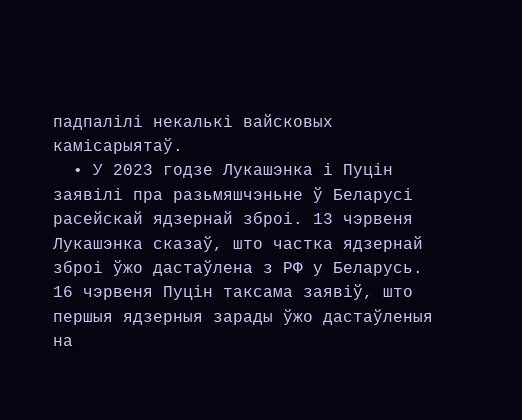падпалілі некалькі вайсковых камісарыятаў.
  • У 2023 годзе Лукашэнка і Пуцін заявілі пра разьмяшчэньне ў Беларусі расейскай ядзернай зброі. 13 чэрвеня Лукашэнка сказаў, што частка ядзернай зброі ўжо дастаўлена з РФ у Беларусь. 16 чэрвеня Пуцін таксама заявіў, што першыя ядзерныя зарады ўжо дастаўленыя на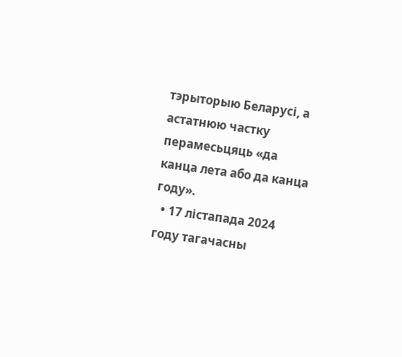тэрыторыю Беларусі, а астатнюю частку перамесьцяць «да канца лета або да канца году».
  • 17 лістапада 2024 году тагачасны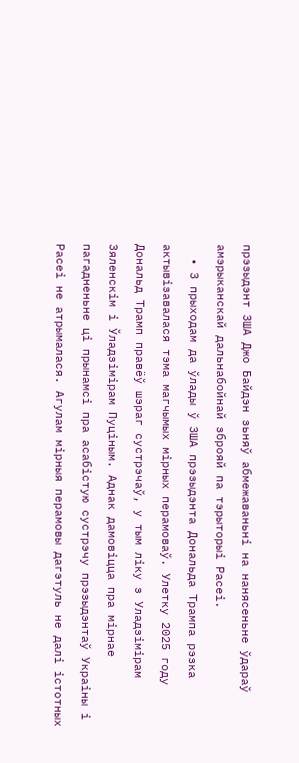прэзыдэнт ЗША Джо Байдэн зьняў абмежаваньні на нанясеньне ўдараў амэрыканскай дальнабойнай зброяй па тэрыторыі Расеі.
  • З прыходам да ўлады ў ЗША прэзыдэнта Дональда Трампа рэзка актывізавалася тэма магчымых мірных перамоваў. Улетку 2025 году Дональд Трамп правёў шэраг сустрэчаў, у тым ліку з Уладзімірам Зяленскім і Ўладзімірам Пуціным. Аднак дамовіцца пра мірнае пагадненьне ці прынамсі пра асабістую сустрэчу прэзыдэнтаў Украіны і Расеі не атрымалася. Агулам мірныя перамовы дагэтуль не далі істотных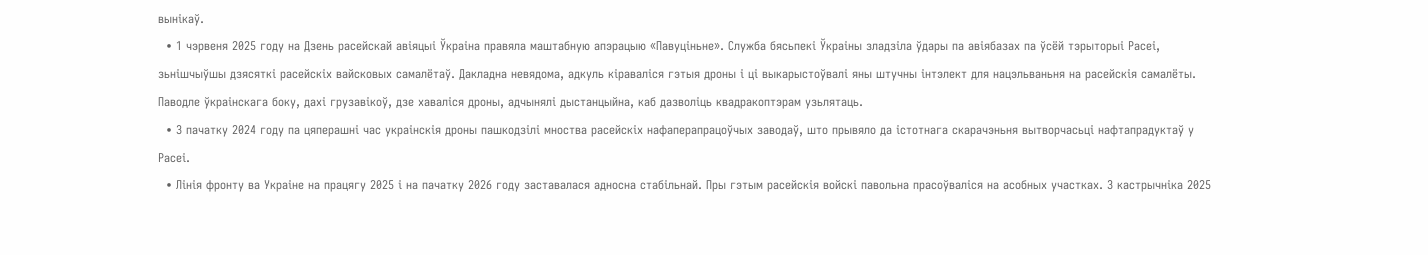вынікаў.
  • 1 чэрвеня 2025 году на Дзень расейскай авіяцыі Ўкраіна правяла маштабную апэрацыю «Павуціньне». Служба бясьпекі Ўкраіны зладзіла ўдары па авіябазах па ўсёй тэрыторыі Расеі, зьнішчыўшы дзясяткі расейскіх вайсковых самалётаў. Дакладна невядома, адкуль кіраваліся гэтыя дроны і ці выкарыстоўвалі яны штучны інтэлект для нацэльваньня на расейскія самалёты. Паводле ўкраінскага боку, дахі грузавікоў, дзе хаваліся дроны, адчынялі дыстанцыйна, каб дазволіць квадракоптэрам узьлятаць.
  • З пачатку 2024 году па цяперашні час украінскія дроны пашкодзілі мноства расейскіх нафаперапрацоўчых заводаў, што прывяло да істотнага скарачэньня вытворчасьці нафтапрадуктаў у Расеі.
  • Лінія фронту ва Украіне на працягу 2025 і на пачатку 2026 году заставалася адносна стабільнай. Пры гэтым расейскія войскі павольна прасоўваліся на асобных участках. З кастрычніка 2025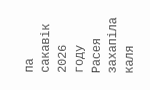па сакавік 2026 году Расея захапіла каля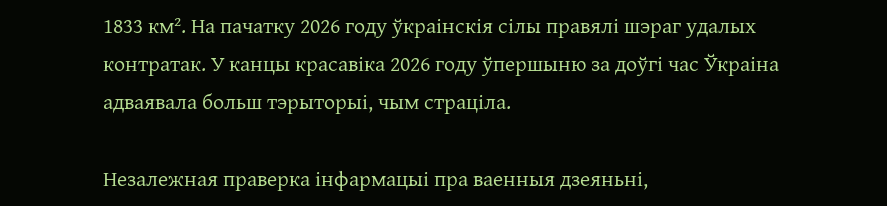1833 км². На пачатку 2026 году ўкраінскія сілы правялі шэраг удалых контратак. У канцы красавіка 2026 году ўпершыню за доўгі час Ўкраіна адваявала больш тэрыторыі, чым страціла.

Незалежная праверка інфармацыі пра ваенныя дзеяньні,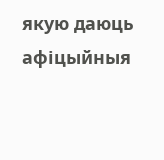якую даюць афіцыйныя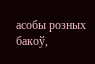асобы розных бакоў,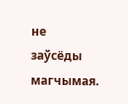не заўсёды магчымая.